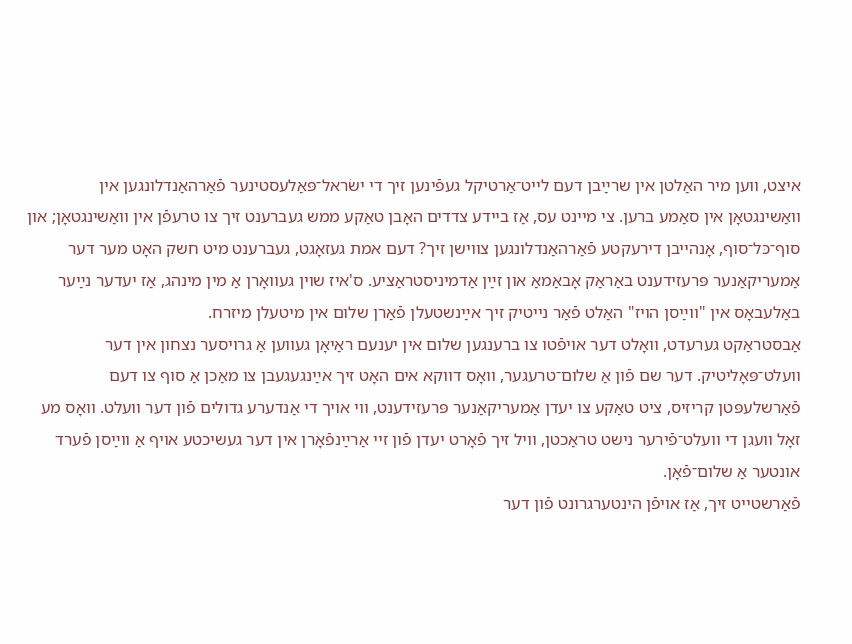איצט, ווען מיר האַלטן אין שרײַבן דעם לייט־אַרטיקל געפֿינען זיך די ישׂראל־פּאַלעסטינער פֿאַרהאַנדלונגען אין וואַשינגטאָן אין סאַמע ברען. צי מיינט עס, אַז ביידע צדדים האָבן טאַקע ממש געברענט זיך צו טרעפֿן אין וואַשינגטאָן; און סוף־כּל־סוף, אָנהייבן דירעקטע פֿאַרהאַנדלונגען צווישן זיך? דעם אמת געזאָגט, געברענט מיט חשק האָט מער דער אַמעריקאַנער פּרעזידענט באַראַק אָבאַמאַ און זײַן אַדמיניסטראַציע. ס'איז שוין געוואָרן אַ מין מינהג, אַז יעדער נײַער באַלעבאָס אין "ווײַסן הויז" האַלט פֿאַר נייטיק זיך אײַנשטעלן פֿאַרן שלום אין מיטעלן מיזרח.
אַבסטראַקט גערעדט, וואָלט דער אויפֿטו צו ברענגען שלום אין יענעם ראַיאָן געווען אַ גרויסער נצחון אין דער וועלט־פּאָליטיק. דער שם פֿון אַ שלום־טרעגער, וואָס דווקא אים האָט זיך אײַנגעגעבן צו מאַכן אַ סוף צו דעם פֿאַרשלעפּטן קריזיס, ציט טאַקע צו יעדן אַמעריקאַנער פּרעזידענט, ווי אויך די אַנדערע גדולים פֿון דער וועלט. וואָס מע זאָל וועגן די וועלט־פֿירער נישט טראַכטן, וויל זיך פֿאָרט יעדן פֿון זיי אַרײַנפֿאָרן אין דער געשיכטע אויף אַ ווײַסן פֿערד אונטער אַ שלום־פֿאָן.
פֿאַרשטייט זיך, אַז אויפֿן הינטערגרונט פֿון דער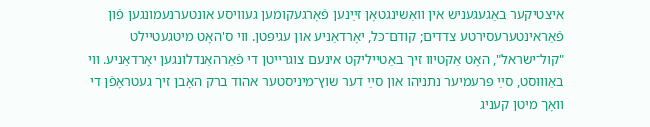איצטיקער באַגעגעניש אין וואַשינגטאָן זײַנען פֿאָרגעקומען געוויסע אונטערנעמונגען פֿון פֿאַראינטערעסירטע צדדים; קודם־כּל, יאָרדאַניע און עגיפּטן. ווי ס'האָט מיטגעטיילט "קול־ישׂראל", האָט אַקטיוו זיך באַטייליקט אינעם צוגרייטן די פֿאַרהאַנדלונגען יאָרדאַניע. ווי באַוווּסט, סײַ פּרעמיער נתניהו און סײַ דער שוץ־מיניסטער אהוד ברק האָבן זיך געטראָפֿן די וואָך מיטן קעניג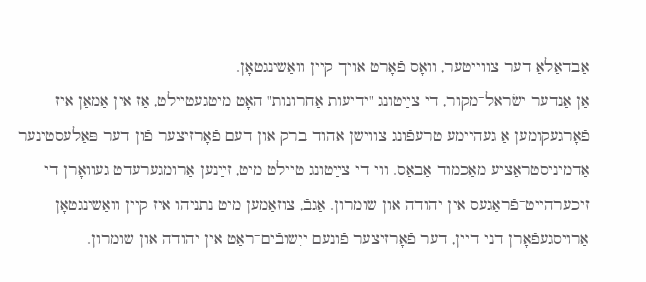אַבדאַלאַ דער צווייטער, וואָס פֿאָרט אויך קיין וואַשינגטאָן.
אַן אַנדער ישׂראל־מקור, די צײַטונג "ידיעות אַחרונות" האָט מיטגעטיילט, אַז אין אַמאַן איז פֿאָרגעקומען אַ געהיימע טרעפֿונג צווישן אהוד ברק און דעם פֿאָרזיצער פֿון דער פּאַלעסטינער אַדמיניסטראַציע מאַכמוד אַבאַס. ווי די צײַטונג טיילט מיט, זײַנען אַרומגערעדט געוואָרן די זיכערהייט־פֿראַגעס אין יהודה און שומרון. אַגבֿ, צוזאַמען מיט נתניהו איז קיין וואַשינגטאָן אַרויסגעפֿאָרן דני דיין, דער פֿאָרזיצער פֿונעם ייִשובֿים־ראַט אין יהודה און שומרון.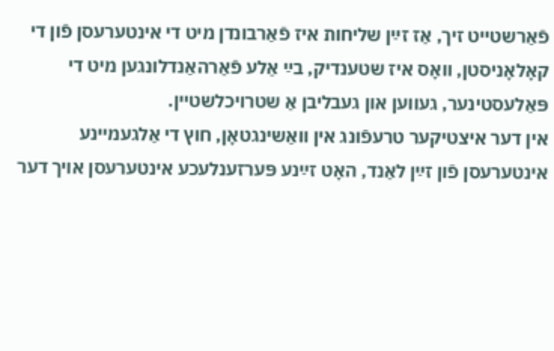פֿאַרשטייט זיך, אַז זײַן שליחות איז פֿאַרבונדן מיט די אינטערעסן פֿון די קאָלאָניסטן, וואָס איז שטענדיק, בײַ אַלע פֿאַרהאַנדלונגען מיט די פּאַלעסטינער, געווען און געבליבן אַ שטרויכלשטיין.
אין דער איצטיקער טרעפֿונג אין וואַשינגטאָן, חוץ די אַלגעמיינע אינטערעסן פֿון זײַן לאַנד, האָט זײַנע פּערזענלעכע אינטערעסן אויך דער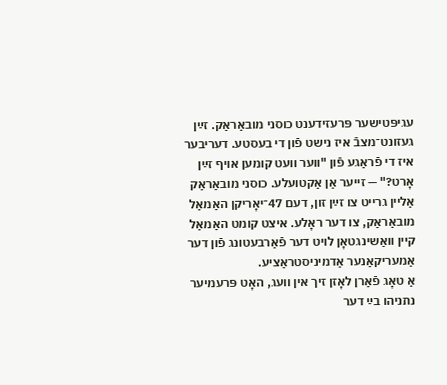עגיפּטישער פּרעזידענט כוסני מובאַראַק. זײַן געזונט־מצבֿ איז נישט פֿון די בעסטע. דעריבער איז די פֿראַגע פֿון "ווער וועט קומען אויף זײַן אָרט?" — זייער אַן אַקטועלע. כוסני מובאַראַק אַליין גרייט צו זײַן זון, דעם 47־יאָריקן האַמאַל מובאַראַק, צו דער ראָלע. איצט קומט האַמאַל קיין וואַשינגטאָן לויט דער פֿאַרבעטונג פֿון דער אַמעריקאַנער אַדמיניסטראַציע.
אַ טאָג פֿאַרן לאָזן זיך אין וועג, האָט פּרעמיער נתניהו בײַ דער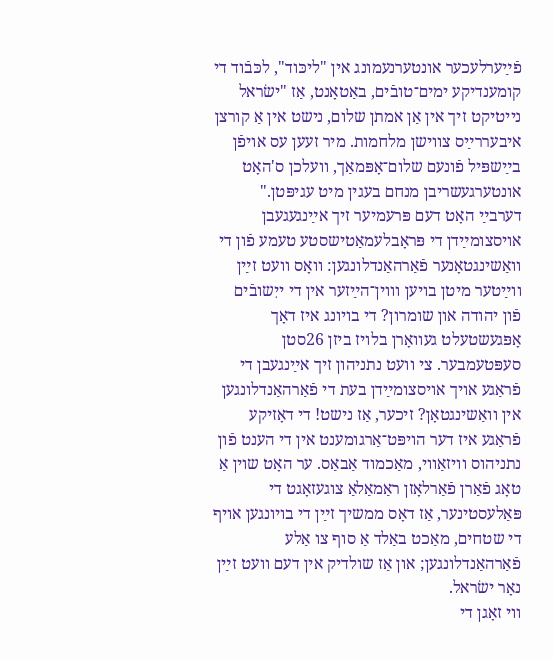פֿײַערלעכער אונטערנעמונג אין "ליכּוד", לכּבֿוד די קומענדיקע ימים־טובֿים, באַטאָנט, אַז "ישׂראל נייטיקט זיך אין אַן אמתן שלום, נישט אין אַ קורצן איבעררײַס צווישן מלחמות. מיר זעען עס אויפֿן בײַשפּיל פֿונעם שלום־אָפּמאַך, וועלכן ס'האָט אונטערגעשריבן מנחם בעגין מיט עגיפּטן."
דערבײַ האָט דעם פּרעמיער זיך אײַנגעגעבן אויסצומײַדן די פּראָבלעמאַטישסטע טעמע פֿון די וואַשינגטאָנער פֿאַרהאַנדלונגען: וואָס וועט זײַן ווײַטער מיטן בויען וווין־הײַזער אין די ייִשובֿים פֿון יהודה און שומרון? די בויונג איז דאָך אָפּגעשטעלט געוואָרן בלויז ביזן 26סטן סעפּטעמבער. צי וועט נתניהון זיך אײַנגעבן די פֿראַגע אויך אויסצומײַדן בעת די פֿאַרהאַנדלונגען אין וואַשינגטאָן? זיכער, אַז נישט! די דאָזיקע פֿראַגע איז דער הויפּט־אַרגומענט אין די הענט פֿון נתניהוס וויזאַווי, מאַכמוד אַבאַס. ער האָט שוין אַ טאָג פֿאַרן פֿאַרלאָזן ראַמאַלאַ צוגעזאָגט די פּאַלעסטינער, אַז דאָס ממשיך זײַן די בויונגען אויף די שטחים, מאַכט באַלד אַ סוף צו אַלע פֿאַרהאַנדלונגען; און אַז שולדיק אין דעם וועט זײַן נאָר ישׂראל.
ווי זאָגן די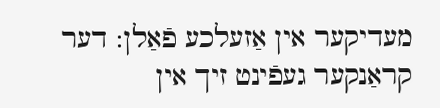מעדיקער אין אַזעלכע פֿאַלן: דער קראַנקער געפֿינט זיך אין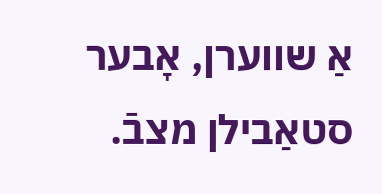אַ שווערן, אָבער סטאַבילן מצבֿ.